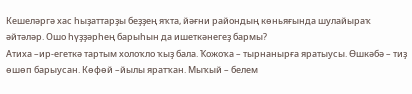Кешеләргә хас һыҙаттарҙы беҙҙең яҡта, йәғни райондың көньяғында шулайыраҡ әйтәләр. Ошо һүҙҙәрһең барыһын да ишеткәнегеҙ бармы?
Атиха –ир-егеткә тартым холоҡло ҡыҙ бала. Ҡожоҡа – тырнанырға яратыусы. Өшкәбә – тиҙ өшөп барыусан. Көфөй –йылы яратҡан. Мыҡый – белем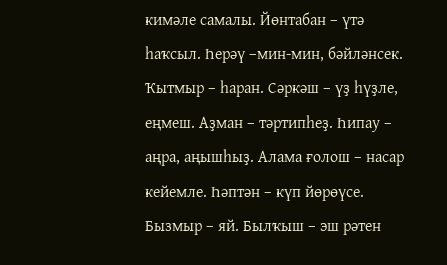кимәле самалы. Йөнтабан – үтә һаҡсыл. Һерәү –мин-мин, бәйләнсек. Ҡытмыр – һаран. Сәркәш – үҙ һүҙле, еңмеш. Аҙман – тәртипһеҙ. Һипау – аңра, аңышһыҙ. Алама ғолош – насар кейемле. Һәптән – күп йөрөүсе. Бызмыр – яй. Былҡыш – эш рәтен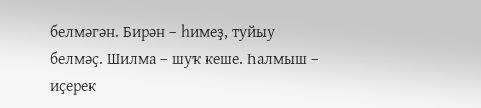белмәгән. Бирән – һимеҙ, туйыу белмәҫ. Шилма – шуҡ кеше. Һалмыш – иҫерек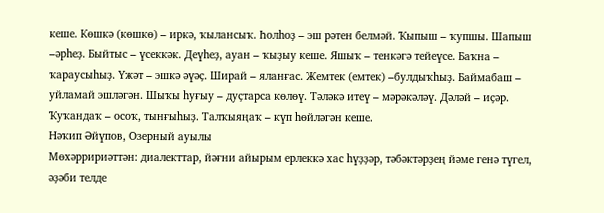кеше. Көшкә (көшкө) – иркә, ҡылансыҡ. Һолһоҙ – эш рәтен белмәй. Ҡыпыш – ҡупшы. Шапыш –әрһеҙ. Быйтыс – үсеккәк. Деүһеҙ, ауан – ҡыҙыу кеше. Яшыҡ – тенкәгә тейеүсе. Баҡна – ҡараусыһыҙ. Үжәт – эшкә әүәҫ. Ширай – яланғас. Жемтек (емтек) –булдыҡһыҙ. Баймабаш – уйламай эшләгән. Шыҡы һуғыу – дуҫтарса көлөү. Тәләкә итеү – мәрәкәләү. Дәләй – иҫәр. Ҡуҡандаҡ – осоҡ, тынғыһыҙ. Талҡыяңаҡ – күп һөйләгән кеше.
Нәҡип Әйүпов, Озерный ауылы
Мөхәрририәттән: диалекттар, йәғни айырым ерлеккә хас һүҙҙәр, тәбәктәрҙең йәме генә түгел, әҙәби телде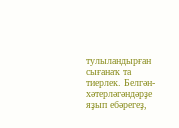тулыландырған сығанаҡ та тиерлек. Белгән-хәтерләгәндәрҙе яҙып ебәрегеҙ,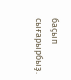баҫып сығарырбыҙ.